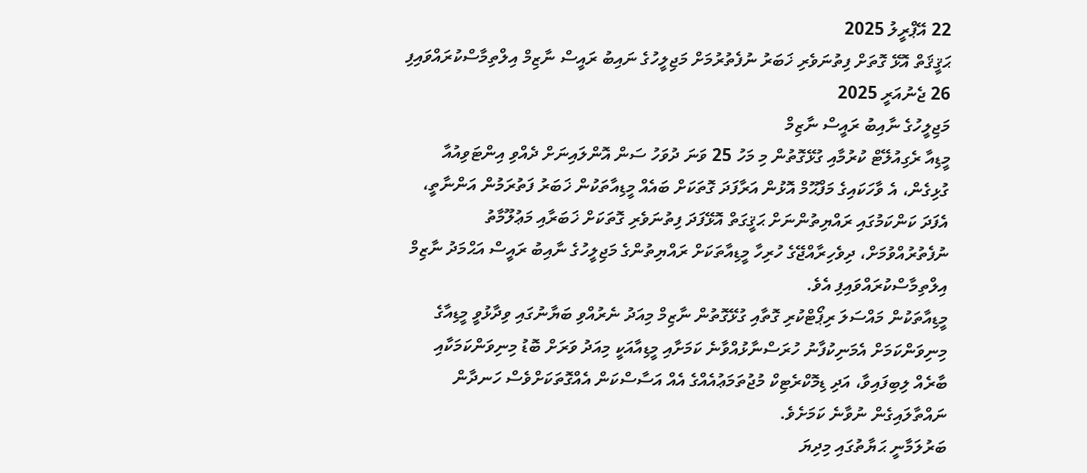22 އޭޕްރީލު 2025
ޙަޤީޤަތް އޮޅޭ ގޮތަށް ފިތުނަވެރި ޚަބަރު ނުފެތުރުމަށް މަޖިލީހުގެ ނައިބު ރައީސް ނާޒިމް އިލްތިމާސްކުރައްވައިފި
26 ޖެނުއަރީ 2025
މަޖިލީހުގެ ނާއިބު ރައީސް ނާޒިމް
މީޑިއާ ރެގިއުލޭޓް ކުރުމާއި ގުޅޭގޮތުން މި މަހު 25 ވަނަ ދުވަހު ސަން އޮންލައިނަށް ދެއްވި އިންޓަވިއުއާ ގުޅިގެން، އެ ވާހަކައިގެ މަފްޙޫމް އޮޅުން އަރާފަދަ ގޮތަކަށް ބައެއް މީޑިއާތަކުން ޚަބަރު ފަތުރަމުން އަންނާތީ، އެފަދަ ކަންކަމުގައި ރައްޔިތުންނަށް ޙަޤީގަތް އޮޅޭފަދަ ފިތުނަވެރި ގޮތަކަށް ޚަބަރާއި މަޢުލޫމާތު ނުފެތުރުއްވުމަށް، ދިވެހިރާއްޖޭގެ ހުރިހާ މީޑިއާތަކަށް ރައްޔިތުންގެ މަޖިލީހުގެ ނާއިބު ރައީސް އަޙްމަދު ނާޒިމް އިލްތިމާސްކުރައްވައިފި އެވެ.
މީޑިއާތަކުން މައްސަލަ ރިޕޯޓްކުރި ގޮތާއި ގުޅޭގޮތުން ނާޒިމް މިއަދު ނެރުއްވި ބަޔާނުގައި ވިދާޅުވީ މީޑިއާގެ މިނިވަންކަމަށް އެމަނިކުފާނު ހުރަސްނާޅުއްވާނެ ކަމަށާއި މީޑިއާއަކީ މިއަދު ވަރަށް ބޮޑު މިނިވަންކަމަކާއި ބާރެއް ލިބިފައިވާ، އަދި ޑިމޮކްރެޓިކް މުޖުތަމަޢުއެއްގެ އެއް އަސާސްކަން އެއްގޮތަކަށްވެސް ހަނދާން ނައްތާލައިގެން ނުވާނެ ކަމަށެވެ.
ބަރުލަމާނީ ޙަޔާތުގައި މިދިޔަ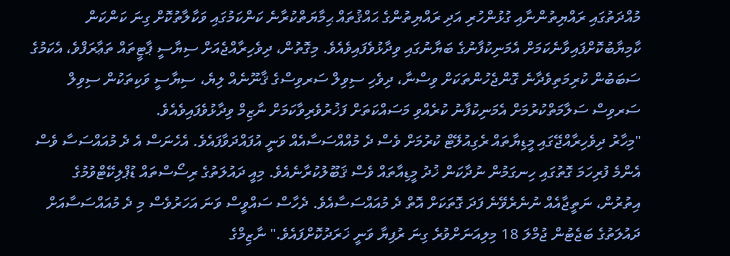މުއްދަތުގައި ރައްޔިތުންނާއި ގުޅުންހުރި އަދި ރައްޔިތުންގެ ޙައްޤުތައް ޙިމާޔަތްކުރާނެ ކަންކަމުގައި ވަކާލާތުކޮށް ގިނަ ކަންކަން ކާމިޔާބުކޮށްފައިވާނެކަމަށް އެމަނިކުފާނުގެ ބަޔާނުގައި ވިދާޅުވެފައިވެއެވެ. މިގޮތުން، ދިވެހިރާއްޖެއަށް ސިޔާސީ ޕާޓީތައް ތަޢާރަފްވެ، އެކަމުގެ ސަބަބުން ކުރިމަތިވެދާނެ ގޮންޖެހުންތަކަށް ވިސްނާ، ދިވެހި ސިވިލް ސަރވިސްގެ ޤާނޫނެއް ލިޔެ، ސިޔާސީ ވަކިތަކުން ސިވިލް ސަރވިސް ސަލާމަތްކުރުމަށް އެމަނިކުފާނު ކުރެއްވި މަސައްކަތަށް ފަޚުރުވެރިވާކަމަށް ނާޒިމް ވިދާޅުވެފައިވެއެވެ.
"މިހާރު ދިވެހިރާއްޖޭގައި މީޑިޔާތައް ރެގިއުލޭޓް ކުރުމަށް ވެސް ދެ މުއްއްސަސާއެއް ވަނީ އުފައްދަވާފައެވެ. އެހެނަސް އެ ދެ މުއައްސަސާ ވެސް އެންމެ ފުރިހަމަ ގޮތުގައި ހިނގަމުން ނުދާކަން ޚުދު މީޑިއާތައް ވެސް ޤަބޫލުކުރާނެއެވެ. މިއީ ދައުލަތުގެ ރިސޯސްތައް ޑުޕްލިކޭޓްވުމުގެ އިތުރުން، ނަތީޖާއެއް ނުނެރެވޭނެ ފަދަ ގޮތަކަށް އޮތް ދެ މުއައްސަސާއެވެ. ދެހާސް ސައްވީސް ވަނަ އަހަރުވެސް މި ދެ މުއައްސަސާއަށް ދައުލަތުގެ ބަޖެޓުން ޖުމްލަ 18 މިލިއަނަށްވުރެ ގިނަ ރުފިޔާ ވަނީ ޚަރަދުކޮށްފައެވެ." ނާޒިމްގެ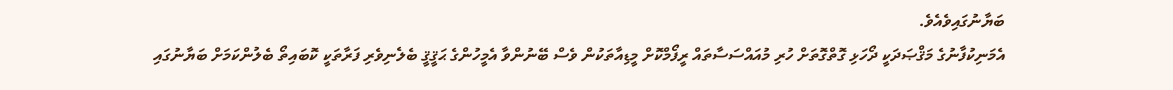ބަޔާނުގައިވެއެވެ.
އެމަނިކުފާނުގެ މަޤްޞަދަކީ ދޯހަޅި ގޮތްގޮތަށް ހުރި މުއައްސަސާތައް ރީފޯމްކޮށް މީޑިއާތަކުން ވެސް ބޭނުންވާ އެމީހުންގެ ޙަޤީޤީ ބެލެނިވެރި ފަރާތަކީ ކޮބައިތޯ ބެލުންކަމަށް ބަޔާނުގައި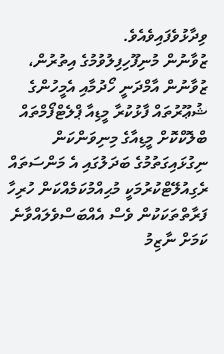ވިދާޅުވެފައިވެއެވެ.
ޒުވާނުން މުނިފޫހިފިލުވުމުގެ އިތުރުން، ޒުވާނުން އާމްދަނީ ހޯދުމާއި އެމީހުންގެ ޝުޢޫރުތައް ފާޅުކުރާ މީޑިއާ ޕްލެޓްފޯމްތައް ބްލޮކްކޮށް މީޑިއާގެ މިނިވަންކަން ނިގުޅައިގަތުމުގެ ބަދަލުގައި އެ މަންސަތައް ރެގިއުލޭޓްކުރުމަކީ މުޙިއްމުކަމެއްކަން ހުރިހާ ފަރާތްތަކަކުން ވެސް އެއްބަސްވެލައްވާނެ ކަމަށް ނާޒިމު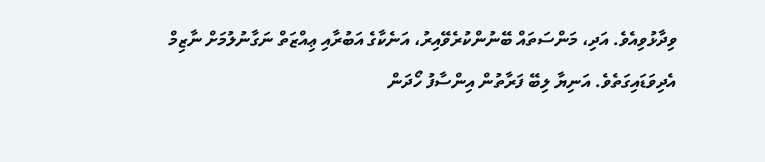ވިދާޅުވިއެވެ. އަދި، މަންސަތައް ބޭނުންކުރެވޭއިރު، އަނެކާގެ އަބުރާއި ޢިއްޒަތް ނަގާނުލުމަށް ނާޒިމް އެދިވަޑައިގަތެވެ. އަނިޔާ ލިބޭ ފަރާތުން އިންސާފު ހޯދަން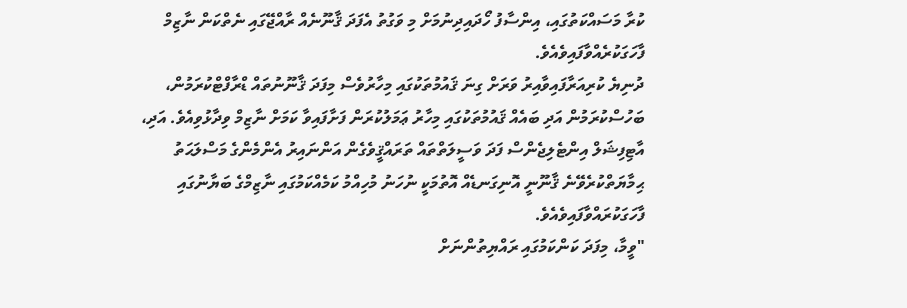ކުރާ މަސައްކަތުގައި، އިންސާފު ހޯދައިދިނުމަށް މި ވަގުތު އެފަދަ ޤާނޫނެއް ރާއްޖޭގައި ނެތްކަން ނާޒިމް ފާހަގަކުރެއްވާފައިވެއެވެ.
ދުނިޔެ ކުރިއަރާފައިވާއިރު ވަރަށް ގިނަ ޤައުމުތަކުގައި މިހާރުވެސް މިފަދަ ޤާނޫނުތައް ޑްރާފްޓްކުރަމުން، ބަހުސްކުރަމުން އަދި ބައެއް ޤައުމުތަކުގައި މިހާރު ޢަމަލުކުރަން ފަށާފައިވާ ކަމަށް ނާޒިމް ވިދާޅުވިއެވެ. އަދި، އާޓިފިޝަލް އިންޓެލިޖެންސް ފަދަ ވަސީލަތްތައް ތަރައްޤީވެގެން އަންނައިރު އެންމެންގެ މަސްލަޙަތު ޙިމާޔަތްކުރެވޭނެ ޤާނޫނީ އޮނިގަނޑެއް އޮތުމަކީ ނުހަނު މުހިއްމު ކަމެއްކަމުގައި ނާޒިމްގެ ބަޔާނުގައި ފާހަގަކުރައްވާފައިވެއެވެ.
"ވީމާ، މިފަދަ ކަންކަމުގައި ރައްޔިތުންނަށް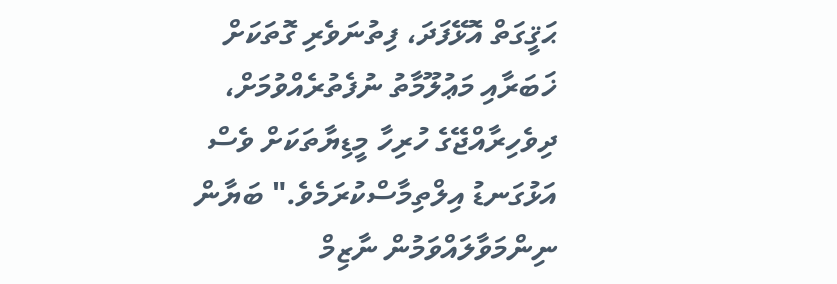ޙަޤީގަތް އޮޅޭފަދަ، ފިތުނަވެރި ގޮތަކަށް ޚަބަރާއި މަޢުލޫމާތު ނުފެތުރެއްވުމަށް، ދިވެހިރާއްޖޭގެ ހުރިހާ މީޑިޔާތަކަށް ވެސް އަޅުގަނޑު އިލްތިމާސްކުރަމެވެ." ބަޔާން ނިންމަވާލައްވަމުން ނާޒިމް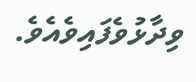ވިދާޅުވެފައިވެއެވެ.